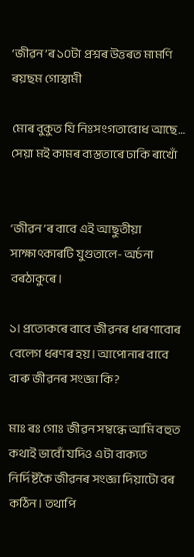‘জীৱন’ৰ ১০টা প্ৰশ্নৰ উত্তৰত মামণি ৰয়ছম গোস্বামী

মোৰ বুকুত যি নিঃসংগতাবোধ আছে… সেয়া মই কামৰ ব্যস্ততাৰে ঢাকি ৰাখোঁ


‘জীৱন’ৰ বাবে এই আছুতীয়া সাক্ষাৎকাৰটি যুগুতালে- অৰ্চনা বৰঠাকুৰে।

১। প্রত্যেকৰে বাবে জীৱনৰ ধাৰণাবোৰ বেলেগ ধৰণৰ হয়। আপোনাৰ বাবে বাৰু জীৱনৰ সংজ্ঞা কি?

মাঃ ৰঃ গোঃ জীৱন সম্বন্ধে আমি বহুত কথাই ভাবোঁ যদিও এটা বাক্যত নির্দিষ্টকৈ জীৱনৰ সংজ্ঞা দিয়াটো বৰ কঠিন। তথাপি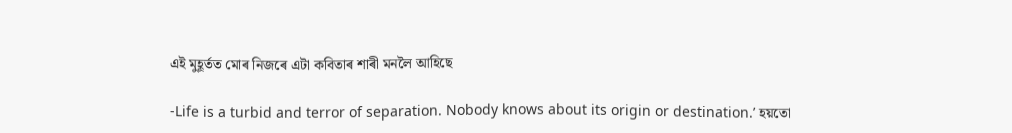এই মুহূৰ্তত মোৰ নিজৰে এটা কবিতাৰ শাৰী মনলৈ আহিছে

-Life is a turbid and terror of separation. Nobody knows about its origin or destination.’ হয়তো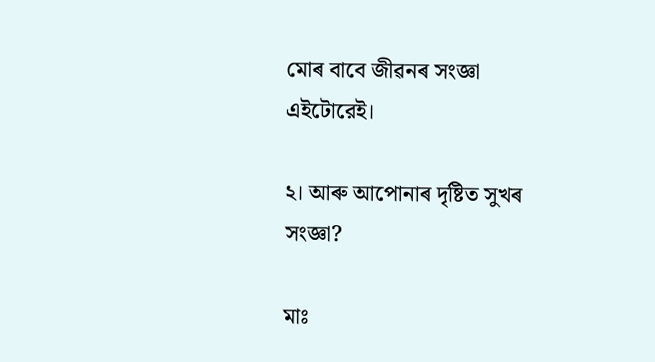মোৰ বাবে জীৱনৰ সংজ্ঞা এইটোরেই।

২। আৰু আপোনাৰ দৃষ্টিত সুখৰ সংজ্ঞা?

মাঃ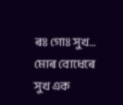ৰঃ গোঃ সুখ… মোৰ বোধেৰে সুখ এক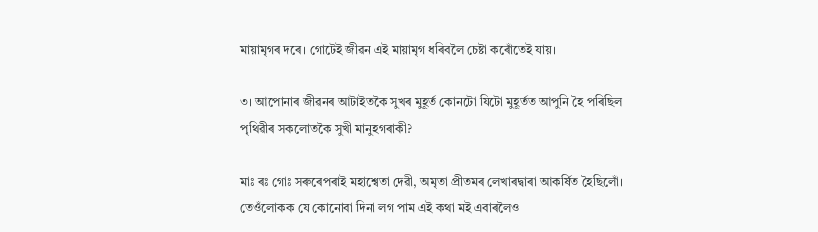মায়ামৃগৰ দৰে। গোটেই জীৱন এই মায়ামৃগ ধৰিবলৈ চেষ্টা কৰোঁতেই যায়।

৩। আপোনাৰ জীৱনৰ আটাইতকৈ সুখৰ মুহূৰ্ত কোনটো যিটো মুহূর্তত আপুনি হৈ পৰিছিল পৃথিৱীৰ সকলোতকৈ সুখী মানুহগৰাকী?

মাঃ ৰঃ গোঃ সৰুৰেপৰাই মহাশ্বেতা দেৱী, অমৃতা প্রীতমৰ লেখাৰদ্বাৰা আকৰ্ষিত হৈছিলোঁ। তেওঁলোকক যে কোনোবা দিনা লগ পাম এই কথা মই এবাৰলৈও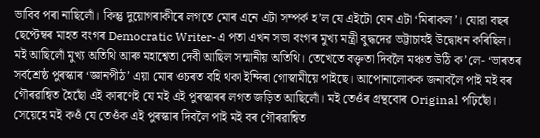ভাবিব পৰা নাছিলোঁ। কিন্তু দুয়োগৰাকীৰে লগতে মোৰ এনে এটা সম্পর্ক হ’ল যে এইটো যেন এটা ‘মিৰাকল’। যোৱা বছৰ ছেপ্টেম্বৰ মাহত বংগৰ Democratic Writer-এ পতা এখন সভা বংগৰ মুখ্য মন্ত্রী বুদ্ধদেৱ ভট্টাচার্যই উদ্বোধন কৰিছিল। মই আছিলোঁ মুখ্য অতিথি আৰু মহাশ্বেতা দেবী আছিল সন্মানীয় অতিথি। তেখেতে বক্তৃতা দিবলৈ মঞ্চত উঠি ক’লে- ‘ভাৰতৰ সর্বশ্রেষ্ঠ পুৰস্কাৰ ‘জ্ঞানপীঠ’ এয়া মোৰ ওচৰত বহি থকা ইন্দিৰা গোস্বামীয়ে পাইছে। আপোনালোকক জনাবলৈ পাই মই বৰ গৌৰৱান্বিত হৈছোঁ এই কাৰণেই যে মই এই পুৰস্কাৰৰ লগত জড়িত আছিলোঁ। মই তেওঁৰ গ্ৰন্থবোৰ Original পঢ়িছোঁ। সেয়েহে মই কওঁ যে তেওঁক এই পুৰস্কাৰ দিবলৈ পাই মই বৰ গৌৰৱান্বিত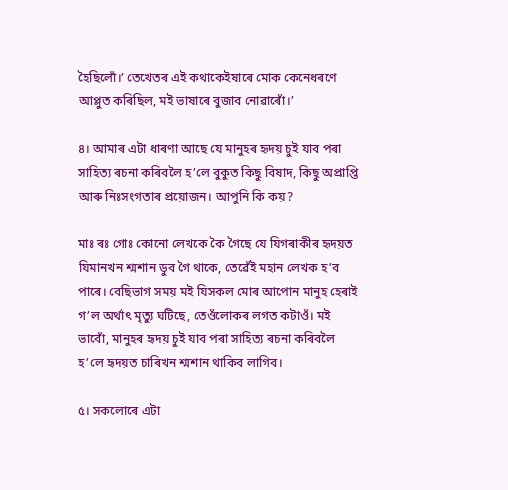হৈছিলোঁ।’ তেখেতৰ এই কথাকেইষাৰে মোক কেনেধৰণে আপ্লুত কৰিছিল, মই ভাষাৰে বুজাব নোৱাৰোঁ।’

৪। আমাৰ এটা ধাৰণা আছে যে মানুহৰ হৃদয় চুই যাব পৰা সাহিত্য ৰচনা কৰিবলৈ হ’লে বুকুত কিছু বিষাদ, কিছু অপ্রাপ্তি আৰু নিঃসংগতাৰ প্ৰয়োজন। আপুনি কি কয়?

মাঃ ৰঃ গোঃ কোনো লেখকে কৈ গৈছে যে যিগৰাকীৰ হৃদয়ত যিমানখন শ্মশান ডুব গৈ থাকে, তেৱেঁই মহান লেখক হ’ব পাৰে। বেছিভাগ সময় মই যিসকল মোৰ আপোন মানুহ হেৰাই গ’ল অর্থাৎ মৃত্যু ঘটিছে, তেওঁলোকৰ লগত কটাওঁ। মই ভাবোঁ, মানুহৰ হৃদয় চুই যাব পৰা সাহিত্য ৰচনা কৰিবলৈ হ’লে হৃদয়ত চাৰিখন শ্মশান থাকিব লাগিব।

৫। সকলোৰে এটা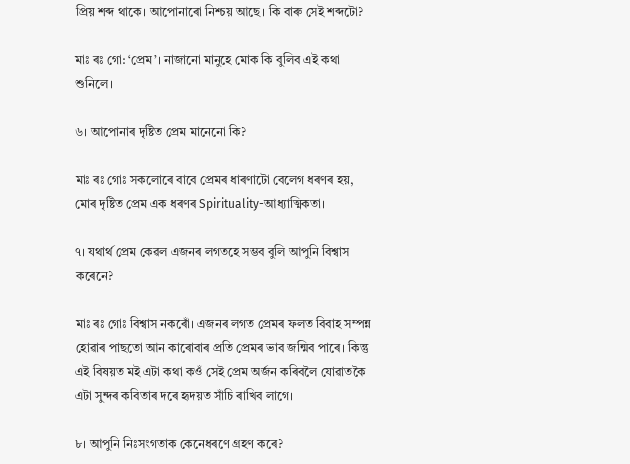প্রিয় শব্দ থাকে। আপোনাৰো নিশ্চয় আছে। কি বাৰু সেই শব্দটো?

মাঃ ৰঃ গো: ‘প্রেম’। নাজানো মানুহে মোক কি বুলিব এই কথা শুনিলে।

৬। আপোনাৰ দৃষ্টিত প্রেম মানেনো কি?

মাঃ ৰঃ গোঃ সকলোৰে বাবে প্ৰেমৰ ধাৰণাটো বেলেগ ধৰণৰ হয়, মোৰ দৃষ্টিত প্রেম এক ধৰণৰ Spirituality-আধ্যাত্মিকতা।

৭। যথার্থ প্রেম কেৱল এজনৰ লগতহে সম্ভব বুলি আপুনি বিশ্বাস কৰেনে?

মাঃ ৰঃ গোঃ বিশ্বাস নকৰোঁ। এজনৰ লগত প্ৰেমৰ ফলত বিবাহ সম্পন্ন হোৱাৰ পাছতো আন কাৰোবাৰ প্ৰতি প্ৰেমৰ ভাব জন্মিব পাৰে। কিন্তু এই বিষয়ত মই এটা কথা কওঁ সেই প্রেম অর্জন কৰিবলৈ যোৱাতকৈ এটা সুন্দৰ কবিতাৰ দৰে হৃদয়ত সাঁচি ৰাখিব লাগে।

৮। আপুনি নিঃসংগতাক কেনেধৰণে গ্রহণ কৰে?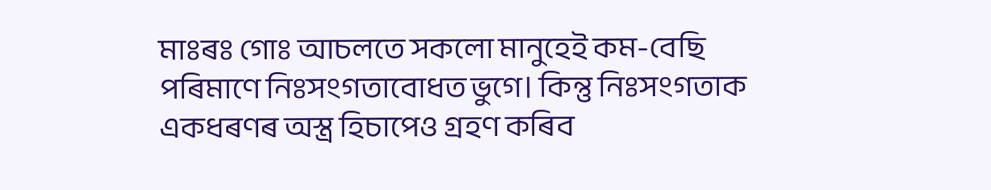মাঃৰঃ গোঃ আচলতে সকলো মানুহেই কম-বেছি পৰিমাণে নিঃসংগতাবোধত ভুগে। কিন্তু নিঃসংগতাক একধৰণৰ অস্ত্ৰ হিচাপেও গ্রহণ কৰিব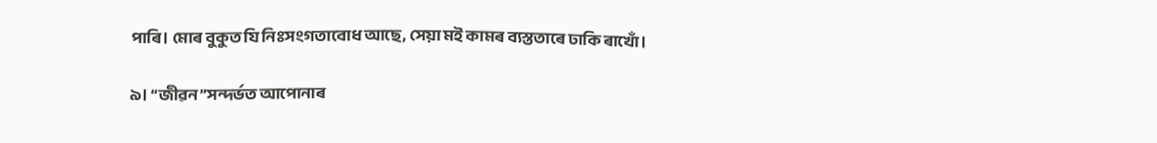পাৰি। মোৰ বুকুত যি নিঃসংগতাবোধ আছে, সেয়া মই কামৰ ব্যস্ততাৰে ঢাকি ৰাখোঁ।

৯। “জীৱন”সন্দর্ভত আপোনাৰ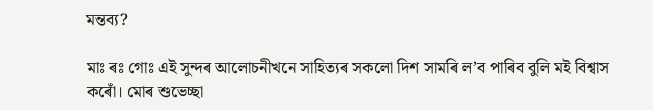মন্তব্য?

মাঃ ৰঃ গোঃ এই সুন্দৰ আলোচনীখনে সাহিত্যৰ সকলো দিশ সামৰি ল’ব পাৰিব বুলি মই বিশ্বাস কৰোঁ। মোৰ শুভেচ্ছা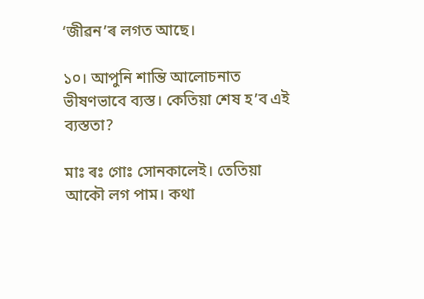‘জীৱন’ৰ লগত আছে।

১০। আপুনি শান্তি আলোচনাত ভীষণভাবে ব্যস্ত। কেতিয়া শেষ হ’ব এই ব্যস্ততা?

মাঃ ৰঃ গোঃ সোনকালেই। তেতিয়া আকৌ লগ পাম। কথা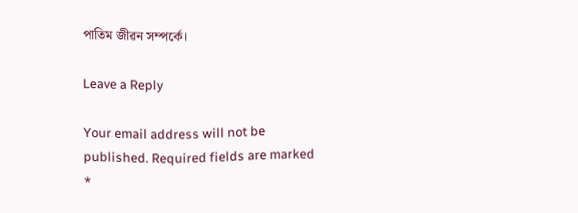পাতিম জীৱন সম্পর্কে।

Leave a Reply

Your email address will not be published. Required fields are marked *